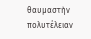θαυμαστὴν πολυτέλειαν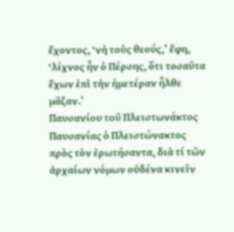ἔχοντος, ‘νὴ τοὺς θεούς,’ ἔφη, ‘λίχνος ἦν ὁ Πέρσης, ὅτι τοσαῦτα ἔχων ἐπὶ τὴν ἡμετέραν ἦλθε μᾶζαν.’
Παυσανίου τοῦ Πλειστωνάκτος
Παυσανίας ὁ Πλειστώνακτος πρὸς τὸν ἐρωτήσαντα, διὰ τί τῶν ἀρχαίων νόμων οὐδένα κινεῖν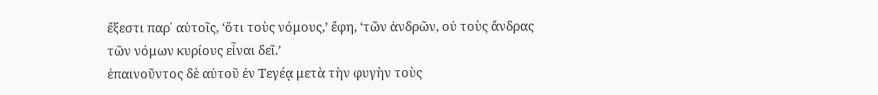ἔξεστι παρ᾽ αὐτοῖς, ‘ὅτι τοὺς νόμους,’ ἔφη, ‘τῶν ἀνδρῶν, οὐ τοὺς ἄνδρας τῶν νόμων κυρίους εἶναι δεῖ.’
ἐπαινοῦντος δὲ αὐτοῦ ἐν Τεγέᾳ μετὰ τὴν φυγὴν τοὺς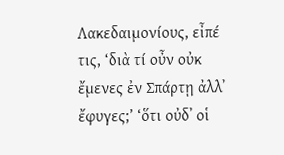Λακεδαιμονίους, εἶπέ τις, ‘διὰ τί οὖν οὐκ ἔμενες ἐν Σπάρτῃ ἀλλ᾽ ἔφυγες;’ ‘ὅτι οὐδ᾽ οἱ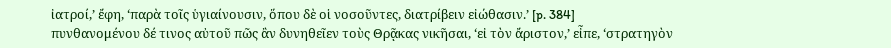ἰατροί,’ ἔφη, ‘παρὰ τοῖς ὑγιαίνουσιν, ὅπου δὲ οἱ νοσοῦντες, διατρίβειν εἰώθασιν.’ [p. 384]
πυνθανομένου δέ τινος αὐτοῦ πῶς ἂν δυνηθεῖεν τοὺς Θρᾷκας νικῆσαι, ‘εἰ τὸν ἄριστον,’ εἶπε, ‘στρατηγὸν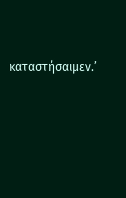καταστήσαιμεν.’